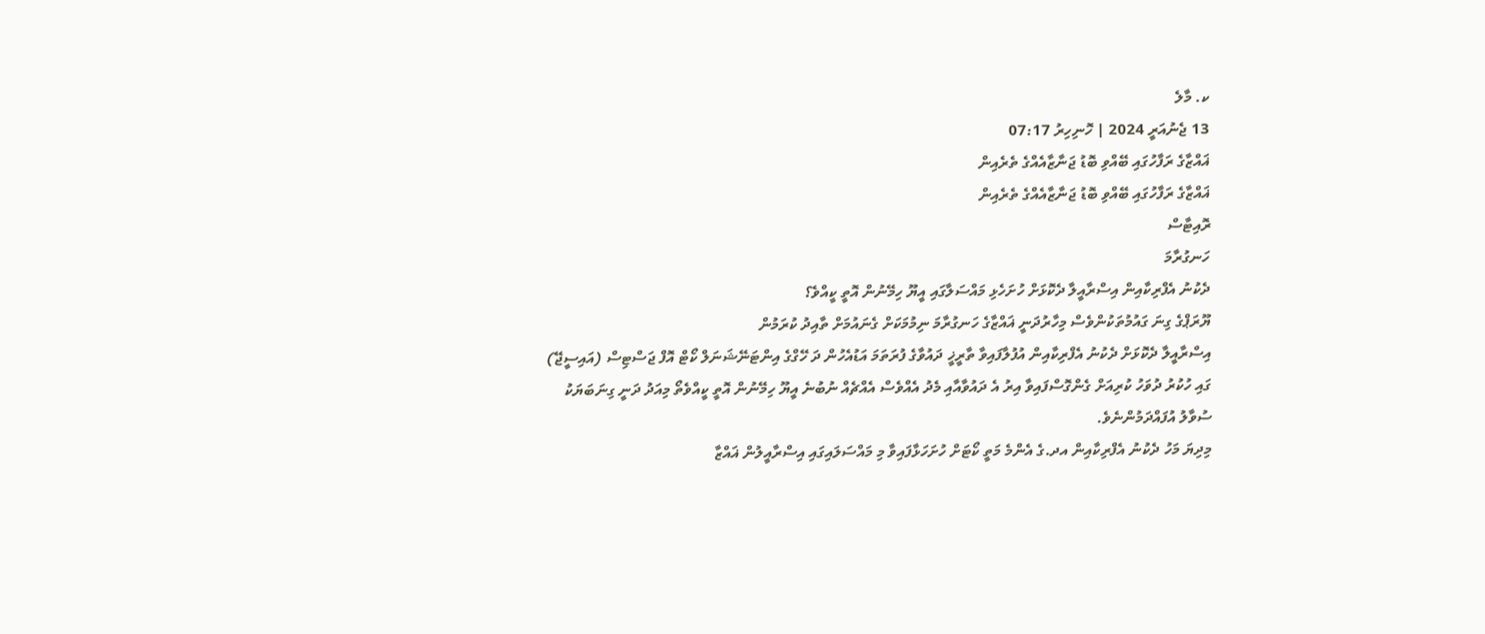ކ. މާލެ
13 ޖެނުއަރީ 2024 | ހޮނިހިރު 07:17
ޣައްޒާގެ ރަފާހުގައި ބޭއްވި ބޮޑު ޖަނާޒާއެއްގެ ތެރެއިން
ޣައްޒާގެ ރަފާހުގައި ބޭއްވި ބޮޑު ޖަނާޒާއެއްގެ ތެރެއިން
ރޮއިޓާސް
ހަނގުރާމަ
ދެކުނު އެފްރިކާއިން އިސްރާއީލާ ދެކޮޅަށް ހުށަހެޅި މައްސަލާގައި އީޔޫ ހިމޭނުން އޮތީ ކީއްވެ؟
ޔޫރަޕްގެ ގިނަ ގައުމުތަކުންވެސް މިހާރުދަނީ ޣައްޒާގެ ހަނގުރާމަ ނިމުމަކަށް ގެނައުމަށް ތާއިދު ކުރަމުން
އިސްރާއީލާ ދެކޮޅަށް ދެކުނު އެފްރިކާއިން އުފުލާފައިވާ ތާރީޚީ ދައުވާގެ ފުރަތަމަ އަޑުއެހުން ދަ ހޭގްގެ އިންޓަނޭޝަނަލް ކޯޓް އޮފް ޖަސްޓިސް (އައިސީޖޭ) ގައި ހުކުރު ދުވަހު ކުރިއަށް ގެންގޮސްފައިވާ އިރު އެ ދައުވާއާއި މެދު އެއްވެސް އެއްޗެއް ނުބުނެ އީޔޫ ހިމޭނުން އޮތީ ކީއްވެތޯ މިއަދު ދަނީ ގިނަބަޔަކު ސުވާލު އުފައްދަމުންނެވެ.
މިދިޔަ މަހު ދެކުނު އެފްރިކާއިން އދ.ގެ އެންމެ މަތީ ކޯޓަށް ހުށަހަޅާފައިވާ މި މައްސަލައިގައި އިސްރާއީލުން ޣައްޒާ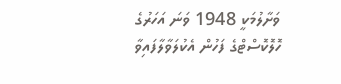ވަށާލުމަކީ 1948 ވަނަ އަހަރުގެ ހޮލޮކޮސްޓްގެ ފަހުން އެކުލަވާލާފައިވާ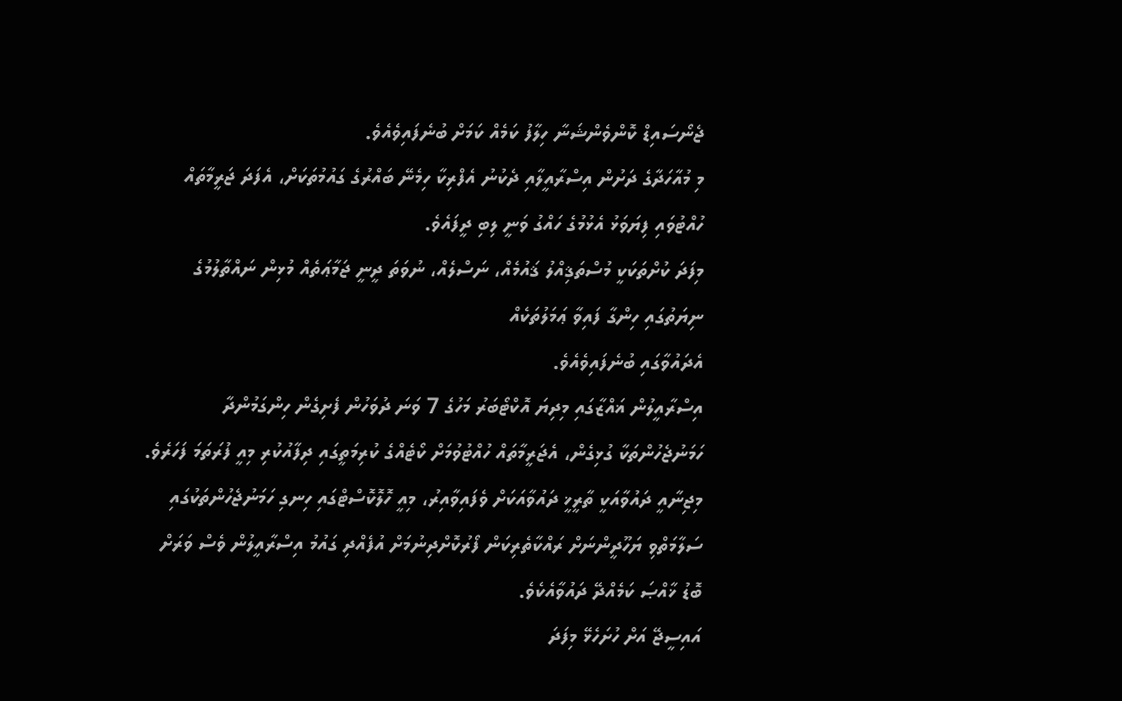ޖެނޯސައިޑް ކޮންވެންޝަނާ ހިލާފު ކަމެއް ކަމަށް ބުނެފައިވެއެވެ.
މި މުއާހަދާގެ ދަށުން އިސްރާއީލާއި ދެކުނު އެފްރިކާ ހިމެނޭ ބައްރުގެ ގައުމުތަކަށް، އެފަދަ ޖަރީމާތައް ހުއްޓުވައި ފިޔަވަޅު އެޅުމުގެ ހައްގު ވަނީ ލިބި ދީފައެވެ.
މިފަދަ ކުށްތަކަކީ މުސްތަޤިއްލު ޤައުމެއް، ނަސްލެއް، ނުވަތަ ދީނީ ޖަމާޢަތެއް މުޅިން ނައްތާލުމުގެ ނިޔަތުގައި ހިންގާ ފައިވާ ޢަމަލުތަކެއް
އެދައުވާގައި ބުނެފައިވެއެވެ.
އިސްރާއީލުން ޣައްޒާގައި މިދިޔަ އޮކްޓޯބަރު މަހުގެ 7 ވަނަ ދުވަހުން ފެށިގެން ހިންގަމުންދާ ހަމަނުޖެހުންތަކާ ގުޅިގެން، އެޖަރީމާތައް ހުއްޓުވުމަށް ކޯޓެއްގެ ކުރިމަތީގައި ދިފާއުކުރި މިއީ ފުރަތަމަ ފަހަރެވެ. މިޖިނާއީ ދައުވާއަކީ ތާރީޚީ ދައުވާއަކަށް ވެފައިވާއިރު، މިއީ ހޮލޮކޮސްޓްގައި ހިނގި ހަމަނުޖެހުންތަކުގައި ސަލާމަތްވި ޔަހޫދީންނަށް ރައްކާތެރިކަން ފޯރުކޮށްދިނުމަށް އުފެއްދި ގައުމު އިސްރާއީލުން ވެސް ވަރަށް ބޮޑު ޚާއްޞަ ކަމެއްދޭ ދައުވާއެކެވެ.
އައިސީޖޭ އަށް ހުށަހެޅޭ މިފަދަ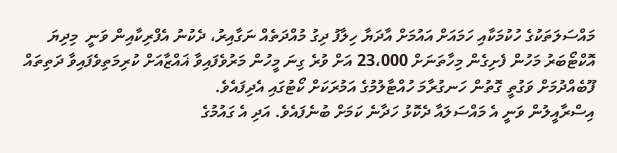މައްސަލަތަކުގެ ހުކުމަކާއި ހަމައަށް އައުމަށް އާދަޔާ ހިލާފު ދިގު މުއްދަތެއް ނަގާއިރު، ދެކުނު އެފްރިކާއިން ވަނީ  މިދިޔަ އޮކްޓޯބަރު މަހުން ފެށިގެން މިހާތަނަށް 23،000 އަށް ވުރެ ގިނަ މީހުން މަރުވެފައިވާ ޣައްޒާއަށް ކުރިމަތިވެފައިވާ ދަތިތައް ފޫބެއްދުމަށް ވަގުތީ ގޮތުން ހަނގުރާމަ ހުއްޓާލުމުގެ އަމުރަކަށް ކޯޓުގައި އެދިފައެވެ.
އިސްރާއީލުން ވަނީ އެ މައްސަލައާ ދެކޮޅު ހަދާނެ ކަމަށް ބުނެފައެވެ. އަދި އެ ގައުމުގެ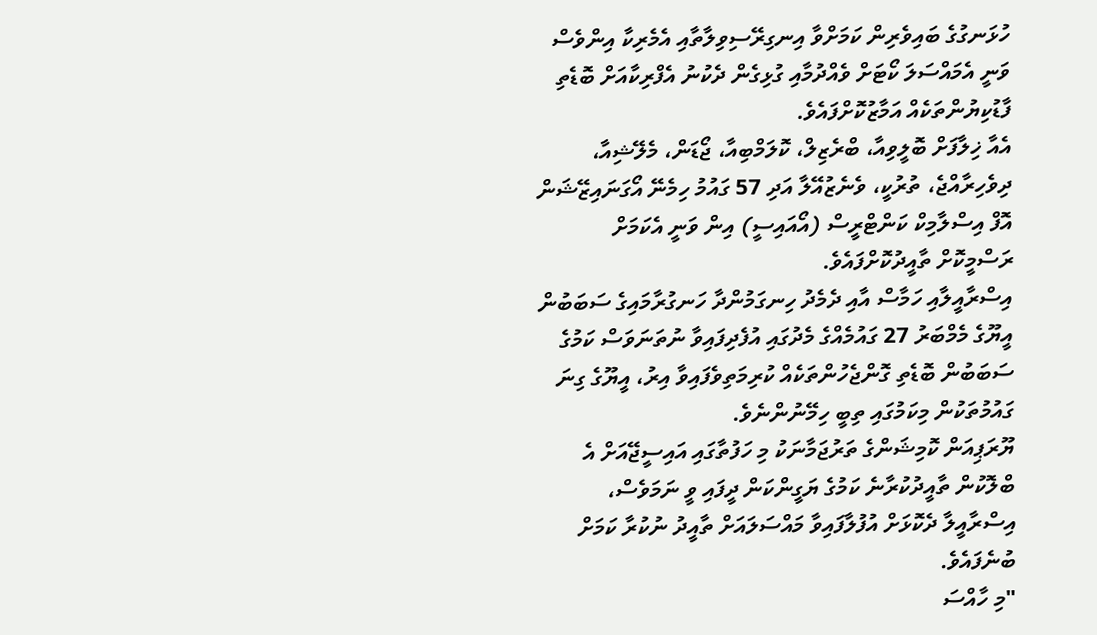ހުޅަނގުގެ ބައިވެރިން ކަމަށްވާ އިނގިރޭސިވިލާތާއި އެމެރިކާ އިންވެސް ވަނީ އެމައްސަލަ ކޯޓަށް ވެއްދުމާއި ގުޅިގެން ދެކުނު އެފްރިކާއަށް ބޮޑެތި ފާޑުކިޔުންތަކެއް އަމާޒުކޮށްފައެވެ.
އެއާ ޚިލާފަށް ބޮލީވިއާ، ބްރެޒިލް، ކޮލަމްބިއާ، ޖޯޑަން، މެލޭޝިއާ، ދިވެހިރާއްޖެ، ތުރުކީ، ވެނެޒުއޭލާ އަދި 57 ގައުމު ހިމެނޭ އޯގަނައިޒޭޝަން އޮފް އިސްލާމިކް ކަންޓްރީސް (އޯއައިސީ) އިން ވަނީ އެކަމަށް ރަސްމީކޮށް ތާއީދުކޮށްފައެވެ.
އިސްރާއީލާއި ހަމާސް އާއި ދެމެދު ހިނގަމުންދާ ހަނގުރާމައިގެ ސަބަބުން އީޔޫގެ މެމްބަރު 27 ގައުމެއްގެ މެދުގައި އުފެދިފައިވާ ނުތަނަވަސް ކަމުގެ ސަބަބުން ބޮޑެތި ގޮންޖެހުންތަކެއް ކުރިމަތިވެފައިވާ އިރު، އީޔޫގެ ގިނަ ގައުމުތަކުން މިކަމުގައި ތިބީ ހިމޭނުންނެވެ.
ޔޫރަޕިއަން ކޮމިޝަންގެ ތަރުޖަމާނަކު މި ހަފުތާގައި އައިސީޖޭއަށް އެ ބްލޮކުން ތާއީދުކުރާނެ ކަމުގެ ޔަގީންކަން ދީފައި ވީ ނަމަވެސް، އިސްރާއީލާ ދެކޮޅަށް އުފުލާފައިވާ މައްސަލައަށް ތާއީދު ނުކުރާ ކަމަށް ބުނެފައެވެ.
"މި ހާއްސަ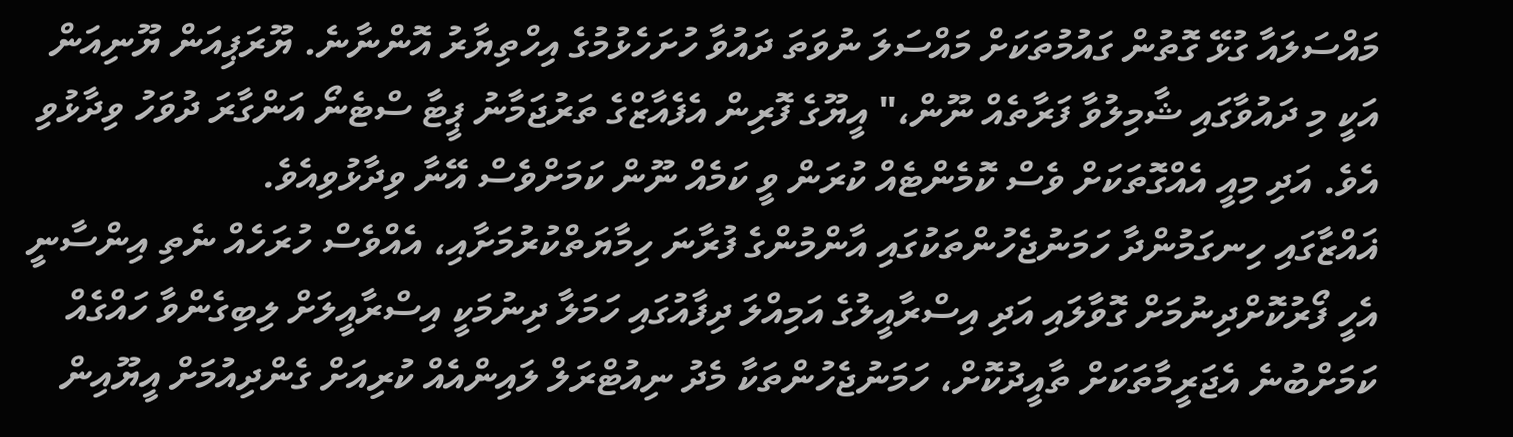މައްސަލައާ ގުޅޭ ގޮތުން ގައުމުތަކަށް މައްސަލަ ނުވަތަ ދައުވާ ހުށަހެޅުމުގެ އިހްތިޔާރު އޮންނާނެ. ޔޫރަޕިއަން ޔޫނިއަން އަކީ މި ދައުވާގައި ޝާމިލުވާ ފަރާތެއް ނޫން،" އީޔޫގެ ފޮރިން އެފެއާޒްގެ ތަރުޖަމާނު ޕީޓާ ސްޓެނޯ އަންގާރަ ދުވަހު ވިދާޅުވި އެވެ. އަދި މިއީ އެއްގޮތަކަށް ވެސް ކޮމެންޓެއް ކުރަން ވީ ކަމެއް ނޫން ކަމަށްވެސް އޭނާ ވިދާޅުވިއެވެ.
ޣައްޒާގައި ހިނގަމުންދާ ހަމަނުޖެހުންތަކުގައި އާންމުންގެ ފުރާނަ ހިމާޔަތްކުރުމަށާއި، އެއްވެސް ހުރަހެއް ނެތި އިންސާނީ އެހީ ފޯރުކޮށްދިނުމަށް ގޮވާލައި އަދި އިސްރާއީލުގެ އަމިއްލަ ދިފާއުގައި ހަމަލާ ދިނުމަކީ އިސްރާއީލަށް ލިބިގެންވާ ހައްގެއް ކަމަށްބުނެ އެޖަރީމާތަކަށް ތާއީދުކޮށް، ހަމަނުޖެހުންތަކާ މެދު ނިއުޓްރަލް ލައިންއެއް ކުރިއަށް ގެންދިއުމަށް އީޔޫއިން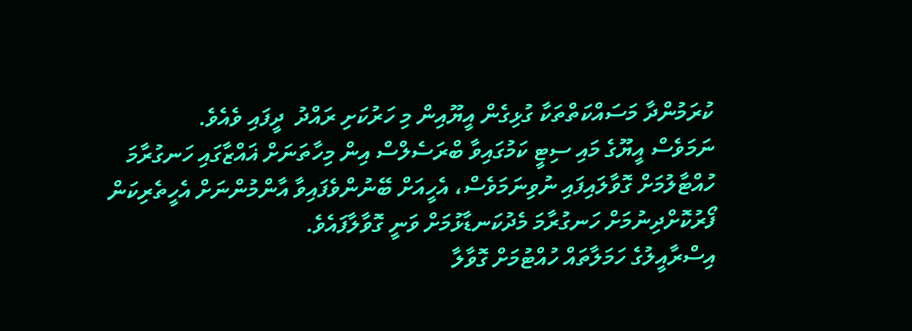ކުރަމުންދާ މަސައްކަތްތަކާ ގުޅިގެން އީޔޫއިން މި ހަރުކަށި ރައްދު  ދީފައި ވެއެވެ.
ނަމަވެސް އީޔޫގެ މައި ސިޓީ ކަމުގައިވާ ބްރަސެލްސް އިން މިހާތަނަށް ޣައްޒާގައި ހަނގުރާމަ ހުއްޓާލުމަށް ގޮވާލައިފައި ނުވިނަމަވެސް، އެހީއަށް ބޭނުންވެފައިވާ އާންމުންނަށް އެހީތެރިކަން ފޯރުކޮށްދިނުމަށް ހަނގުރާމަ މެދުކަނޑާޅުމަށް ވަނީ ގޮވާލާފައެވެ.
އިސްރާއީލުގެ ހަމަލާތައް ހުއްޓުމަށް ގޮވާލާ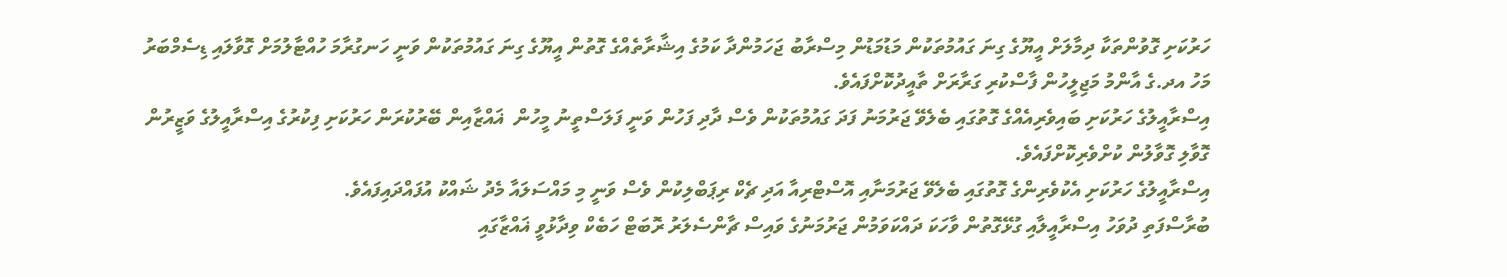ހަރުކަށި ގޮވުންތަކާ ދިމާލަށް އީޔޫގެ ގިނަ ގައުމުތަކުން މަޑުމަޑުން މިސްރާބު ޖަހަމުންދާ ކަމުގެ އިޝާރާތެއްގެ ގޮތުން އީޔޫގެ ގިނަ ގައުމުތަކުން ވަނީ ހަނގުރާމަ ހުއްޓާލުމަށް ގޮވާލައި ޑިސެމްބަރު މަހު އދ.ގެ އާންމު މަޖިލީހުން ފާސްކުރި ގަރާރަށް ތާއީދުކޮށްފައެވެ.
އިސްރާއީލުގެ ހަރުކަށި ބައިވެރިއެއްގެ ގޮތުގައި ބެލެވޭ ޖަރުމަނު ފަދަ ގައުމުތަކުން ވެސް ދާދި ފަހުން ވަނީ ފަލަސްތީނު މީހުން  ޣައްޒާއިން ބޭރުކުރަން ހަރުކަށި ފިކުރުގެ އިސްރާއީލުގެ ވަޒީރުން ގޮވާލި ގޮވާލުން ކުށްވެރިކޮށްފައެވެ.
އިސްރާއީލުގެ ހަރުކަށި އެކުވެރިންގެ ގޮތުގައި ބެލެވޭ ޖަރުމަނާއި އޮސްޓްރިއާ އަދި ޗެކް ރިޕަބްލިކުން ވެސް ވަނީ މި މައްސަލައާ މެދު ޝައްކު އުފައްދައިފައެވެ.
ބުރާސްފަތި ދުވަހު އިސްރާއީލާއި ގުޅޭގޮތުން ވާހަކަ ދައްކަވަމުން ޖަރުމަނުގެ ވައިސް ޗާންސެލަރު ރޮބަޓް ހަބެކް ވިދާޅުވީ ޣައްޒާގައި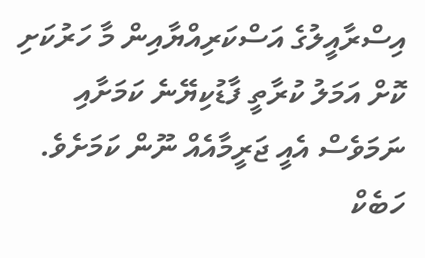އިސްރާއީލުގެ އަސްކަރިއްޔާއިން މާ ހަރުކަށި ކޮށް އަމަލު ކުރާތީ ފާޑުކިޔޭނެ ކަމަށާއި ނަމަވެސް އެއީ ޖަރީމާއެއް ނޫން ކަމަށެވެ.
ހަބެކް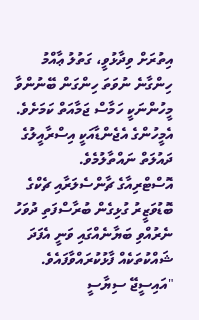އިތުރަށް ވިދާޅުވީ، ގަތުލު ޢާއްމު ހިންގާނެ ނުވަތަ ހިންގަން ބޭނުންވާ މީހުންނަކީ ހަމާސް ޖަމާއަތް ކަމަށެވެ. އެމީހުންގެ އެޖެންޑާއަކީ އިސްރާއީލުގެ ދައުލަތް ނައްތާލުމެވެ.
އޮސްޓްރިއާގެ ޗާންސެލަރާއި ޗެކްގެ ބޮޑުވަޒީރު ގުޅިގެން ބުރާސްފަތި ދުވަހު ނެރުއްވި ބަޔާނެއްގައި ވަނީ އެފަދަ ޝައްކުތަކެއް ފާޅުކުރައްވާފައެވެ.
"އައިސީޖޭ ސިޔާސީ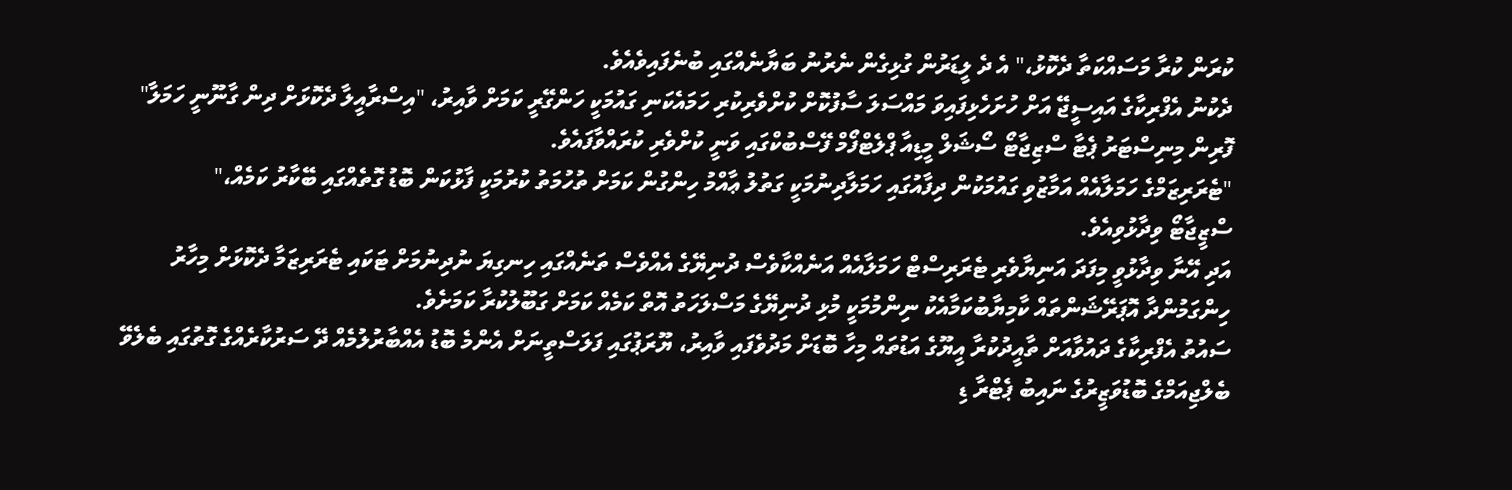ކުރަން ކުރާ މަސައްކަތާ ދެކޮޅު،" އެ ދެ ލީޑަރުން ގުޅިގެން ނެރުނު ބަޔާނެއްގައި ބުނެފައިވެއެވެ.
ދެކުނު އެފްރިކާގެ އައިސީޖޭ އަށް ހުށަހެޅިފައިވަ މައްސަލަ ސާފުކޮށް ކުށްވެރިކުރި ހަމައެކަނި ގައުމަކީ ހަންގޭރީ ކަމަށް ވާއިރު، "އިސްރާއީލާ ދެކޮޅަށް ދިން ގާނޫނީ ހަމަލާ" ފޮރިން މިނިސްޓަރު ޕެޓާ ސްޒިޖާޓޯ ސޯޝަލް މީޑިއާ ޕްލެޓްފޯމް ފޭސްބުކްގައި ވަނީ ކުށްވެރި ކުރައްވާފައެވެ.
"ޓެރަރިޒަމްގެ ހަމަލާއެއް އަމާޒުވި ގައުމަކުން ދިފާއުގައި ހަމަލާދިނުމަކީ ގަތުލު ޢާއްމު ހިންގުން ކަމަށް ތުހުމަތު ކުރުމަކީ ފާޅުކަން ބޮޑު ގޮތެއްގައި ބޭކާރު ކަމެއް،"
ސްޒީޖާޓޯ ވިދާޅުވިއެވެ.
އަދި އޭނާ ވިދާޅުވީ މިފަދަ އަނިޔާވެރި ޓެރަރިސްޓް ހަމަލާއެއް އަނެއްކާވެސް ދުނިޔޭގެ އެއްވެސް ތަނެއްގައި ހިނގިޔަ ނުދިނުމަށް ޓަކައި ޓެރަރިޒަމާ ދެކޮޅަށް މިހާރު ހިންގަމުންދާ އޮޕަރޭޝަންތައް ކާމިޔާބުކަމާއެކު ނިންމުމަކީ މުޅި ދުނިޔޭގެ މަސްލަހަތު އޮތް ކަމެއް ކަމަށް ގަބޫލުކުރާ ކަމަށެވެ.
ސައުތު އެފްރިކާގެ ދައުވާއަށް ތާއީދުކުރާ އީޔޫގެ އަޑުތައް މިހާ ބޮޑަށް މަދުވެފައި ވާއިރު، ޔޫރަޕުގައި ފަލަސްތީނަށް އެންމެ ބޮޑު އެއްބާރުލުމެއް ދޭ ސަރުކާރެއްގެ ގޮތުގައި ބެލެވޭ ބެލްޖިއަމްގެ ބޮޑުވަޒީރުގެ ނައިބު ޕެޓްރާ ޑި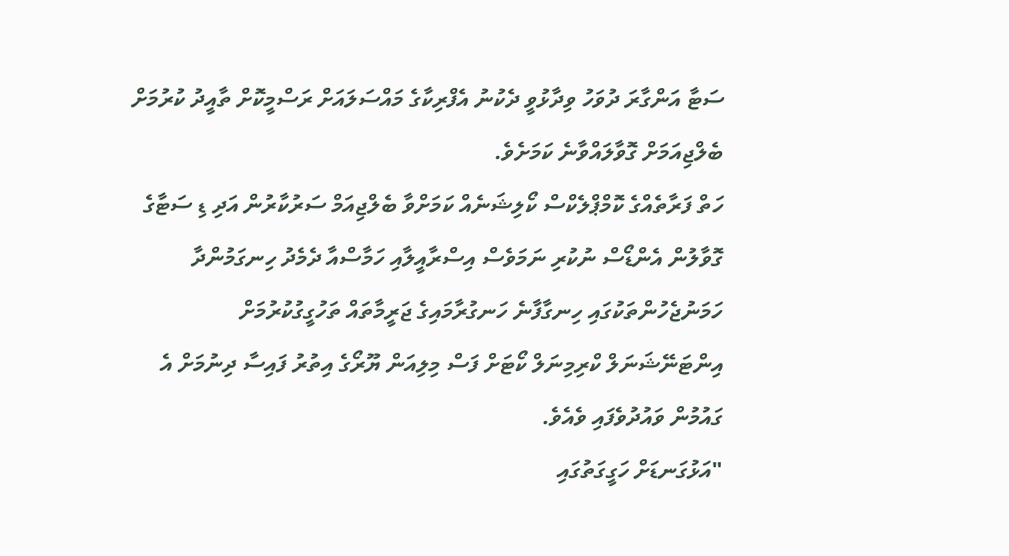ސަޓާ އަންގާރަ ދުވަހު ވިދާޅުވީ ދެކުނު އެފްރިކާގެ މައްސަލައަށް ރަސްމީކޮށް ތާއީދު ކުރުމަށް ބެލްޖިއަމަށް ގޮވާލައްވާނެ ކަމަށެވެ.
ހަތް ފަރާތެއްގެ ކޮމްޕްލެކްސް ކޯލިޝަނެއް ކަމަށްވާ ބެލްޖިއަމް ސަރުކާރުން އަދި ޑި ސަޓާގެ ގޮވާލުން އެންޑޯސް ނުކުރި ނަމަވެސް އިސްރާއީލާއި ހަމާސްއާ ދެމެދު ހިނގަމުންދާ ހަމަނުޖެހުންތަކުގައި ހިނގާފާނެ ހަނގުރާމައިގެ ޖަރީމާތައް ތަހުގީގުކުރުމަށް އިންޓަނޭޝަނަލް ކްރިމިނަލް ކޯޓަށް ފަސް މިލިއަން ޔޫރޯގެ އިތުރު ފައިސާ ދިނުމަށް އެ ގައުމުން ވައުދުވެފައި ވެއެވެ.
"އަޅުގަނޑަށް ހަގީގަތުގައި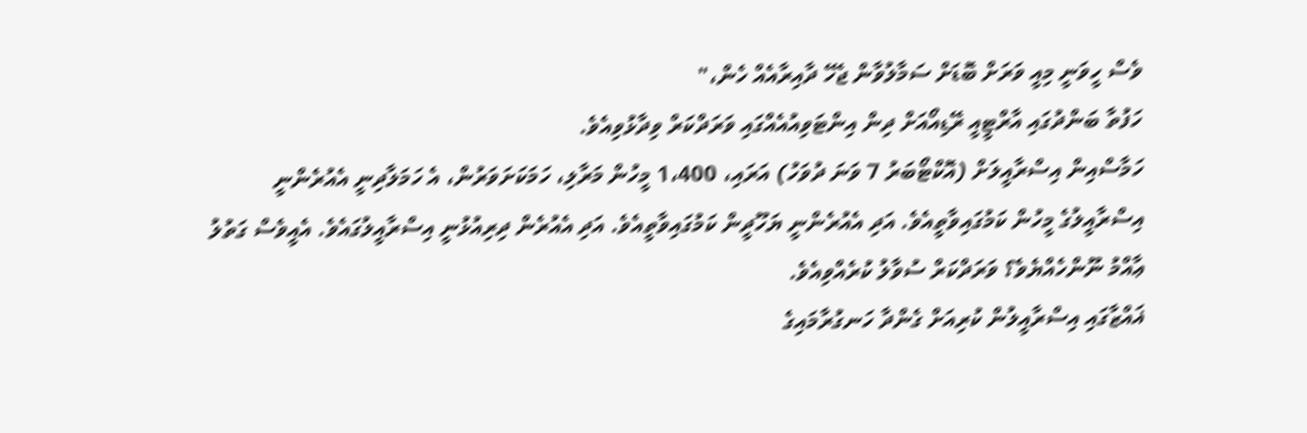ވެސް ހީވަނީ މިއީ ވަރަށް ބޮޑަށް ސަމާލުވާން ޖެހޭ ދާއިރާއެއް ހެން،"
ހަފުތާ ބަންދުގައި އާރްޓީއީ ރޭޑިއޯއަށް ދިން އިންޓަވިއުއެއްގައި ވަރަދްކަރް ވިދާޅުވިއެވެ.
ހަމާސްއިން އިސްރާއީލަށް (އޮކްޓޯބަރު 7 ވަނަ ދުވަހު) އަރައި، 1،400 މީހުން މަރާލި، ހަމަކަށަވަރުން، އެ ހަމަލާދިނީ އެއުރެންނީ އިސްރާއީލުގެ މީހުން ކަމުގައިވާތީއެވެ. އަދި އެއުރެންނީ ޔަހޫދީން ކަމުގައިވާތީއެވެ. އަދި އެއުރެން ދިރިއުޅުނީ އިސްރާއީލުގައެވެ. އެއީވެސް ގަތުލު ޢާއްމު ނޫންހެއްޔެވެ؟ ވަރަދްކަރް ސުވާލު ކުރެއްވިއެވެ.
ޣައްޒާގައި އިސްރާއީލުން ކުރިއަށް ގެންދާ ހަނގުރާމައިގެ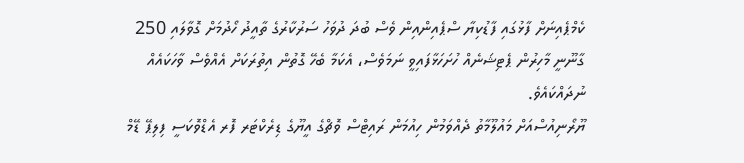ކެމްޕެއިނަށް ފާޅުގައި ފާޑުކިޔާ ސްޕެއިންއިން ވެސް ބުދަ ދުވަހު ސަރުކާރުގެ ތާއީދު ހޯދުމަށް ގޮވާލައި 250 ގާނޫނީ މާހިރުން ޕެޓިޝަނެއް ހުށަހަޅާފައިވީ ނަމަވެސް، އެކަމާ ބެހޭ ގޮތުން އިތުރަކަށް އެއްވެސް ވާހަކައެއް ނުދައްކައެވެ.
ޔޫރޯނިއުސްއަށް މައުލޫމާތު ދެއްވަމުން ހިއުމަން ރައިޓްސް ވޮޗްގެ އީޔޫގެ ޑިރެކްޓަރ ފޮރ އެޑްވޮކަސީ ފިލިޕޭ ޑޭމް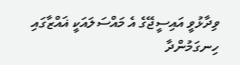ވިދާޅުވީ އައިސީޖޭގެ އެ މައްސަލައަކީ ޣައްޒާގައި ހިނގަމުންދާ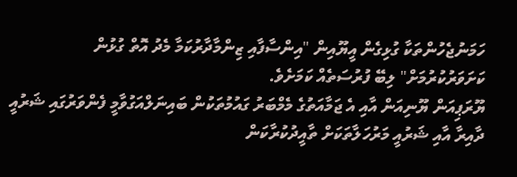ހަމަނުޖެހުންތަކާ ގުޅިގެން އީޔޫއިން "އިންސާފާއި ޒިންމާދާރުކަމާ މެދު އޮތް ގުޅުން ކަށަވަރުކުރުމަށް" ލިބޭ ފުރުސަތެއް ކަމަށެވެ.
ޔޫރަޕިއަން ޔޫނިއަން އާއި އެ ޖަމާއަތުގެ މެމްބަރު ގައުމުތަކުން ބައިނަލްއަގުވާމީ ފެންވަރުގައި ޝަރުއީ ދާއިރާ އާއި ޝަރުއީ މަރުހަލާތަކަށް ތާއީދުކުރާކަން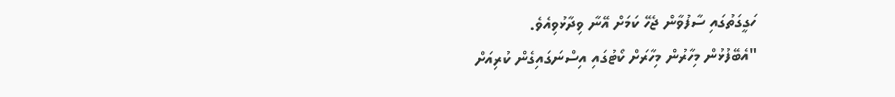ހަގީގަތުގައި ސާފުވާން ޖެހޭ ކަމަށް އޭނާ ވިދާޅުވިއެވެ.
"އެބޭފުޅުން މިހާރުން މިހާރަށް ކޯޓުގައި އިސްނަގައިގެން ކުރިއަށް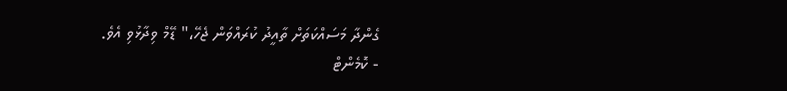ގެންދާ މަސައްކަތަށް ތާއީދު ކުރައްވަން ޖެހޭ،" ޑޭމް ވިދާޅުވި އެވެ.
- ކޮމެންޓް